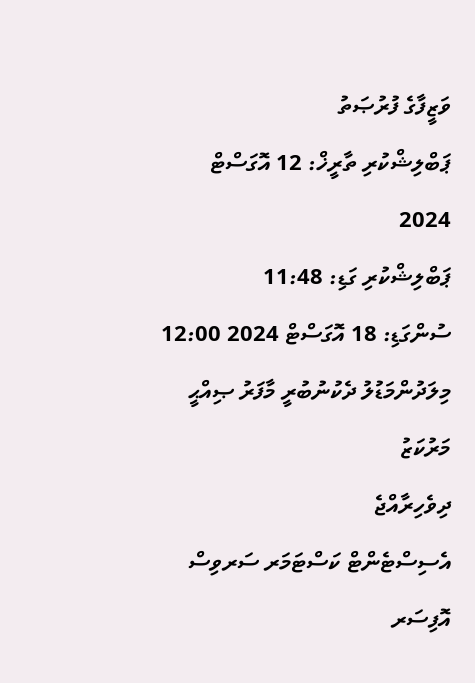ވަޒީފާގެ ފުރުޞަތު
ޕަބްލިޝްކުރި ތާރީޚް: 12 އޮގަސްޓް 2024
ޕަބްލިޝްކުރި ގަޑި: 11:48
ސުންގަޑި: 18 އޮގަސްޓް 2024 12:00
މިލަދުންމަޑުލު ދެކުނުބުރީ މާފަރު ޞިއްޙީ މަރުކަޒު
ދިވެހިރާއްޖެ
އެސިސްޓެންޓް ކަސްޓަމަރ ސަރވިސް އޮފިސަރ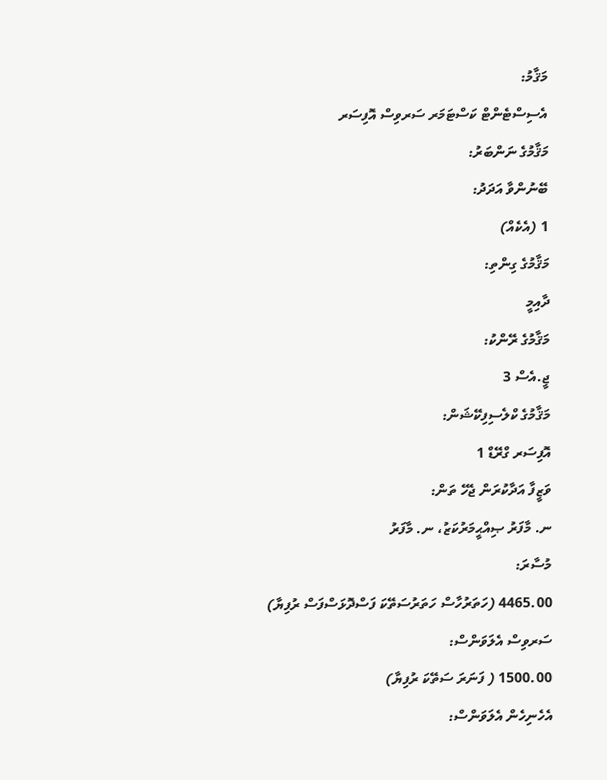މަޤާމު:
އެސިސްޓެންޓް ކަސްޓަމަރ ސަރވިސް އޮފިސަރ
މަޤާމުގެ ނަންބަރު:
ބޭނުންވާ އަދަދު:
1 (އެކެއް)
މަޤާމުގެ ގިންތި:
ދާއިމީ
މަޤާމުގެ ރޭންކު:
ޖީ.އެސް 3
މަޤާމުގެ ކްލެސިފިކޭޝަން:
އޮފިސަރ ގްރޭޑް 1
ވަޒީފާ އަދާކުރަން ޖެހޭ ތަން:
ނ. މާފަރު ޞިއްޙީމަރުކަޒު، ނ. މާފަރު
މުސާރަ:
4465.00 (ހަތަރުހާސް ހަތަރުސަތޭކަ ފަސްދޮޅަސްފަސް ރުފިޔާ)
ސަރވިސް އެލަވަންސް:
1500.00 ( ފަނަރަ ސަތޭކަ ރުފިޔާ)
އެހެނިހެން އެލަވަންސް: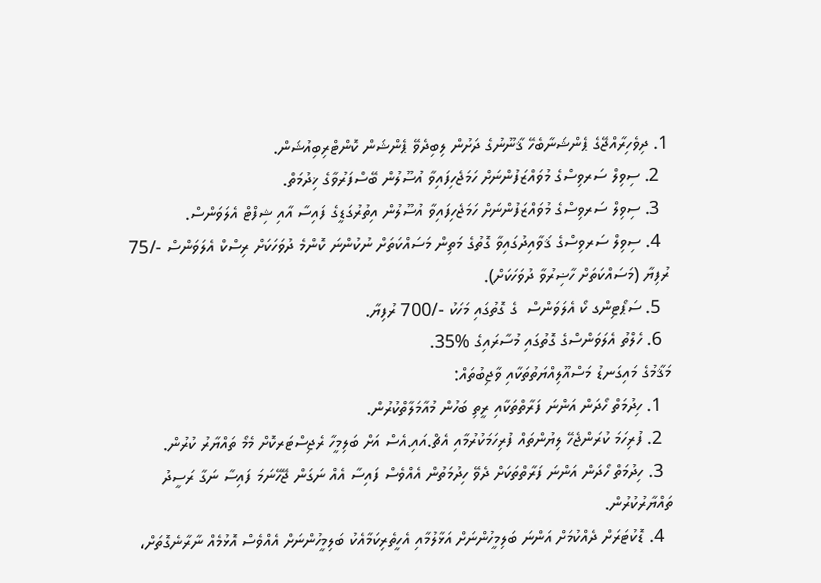1. ދިވެހިރާއްޖޭގެ ޕެންޝަނާބެހޭ ޤާނޫނުގެ ދަށުން ލިބިދެވޭ ޕެންޝަން ކޮންޓްރިބިއުޝަން.
  2. ސިވިލް ސަރވިސްގެ މުވައްޒަފުންނަށް ހަމަޖެހިފައިވާ އުސޫލުން ބޭސްފަރުވާގެ ޚިދުމަތް.
  3. ސިވިލް ސަރވިސްގެ މުވައްޒަފުންނަށް ހަމަޖެހިފައިވާ އުސޫލުން އިތުރުގަޑީގެ ފައިސާ އާއި ޝިފްޓް އެލަވަންސް.
  4. ސިވިލް ސަރވިސްގެ ޤަވާއިދުގައިވާ ގޮތުގެ މަތިން މަސައްކަތަށް ނުކުންނަ ކޮންމެ ދުވަހަކަށް ރިސްކް އެލަވަންސް -/75 ރުފިޔާ (މަސައްކަތަށް ހާޟިރުވާ ދުވަހަކަށް).
  5. ސަޕޯޓިންގ ކޯ އެލަވަންސް  ގެ ގޮތުގައި މަހަކު -/700 ރުފިޔާ.
  6. ހެލްތު އެލަވަންސްގެ ގޮތުގައި މުސާރައިގެ %35.
މަޤާމުގެ މައިގަނޑު މަސްއޫލިއްޔަތުތަކާއި ވާޖިބުތައް:
  1. ހިދުމަތް ހޯދަން އަންނަ ފަރާތްތަކާއި ރީތި ބަހުން މުއާމަލާތްކުރުން.
  2. ފުރިހަމަ ކުރަންޖެހޭ ލިޔުންތައް ފުރިހަމަކުރުމާއި އެޗް.އައި.އެސް އަށް ބަލިމީހާ ރެޖިސްޓަރކޮށް މެމޯ ތައްޔާރު ކުރުން.
  3. ހިދުމަތް ހޯދަން އަންނަ ފަރާތްތަކަށް ދެވޭ ހިދުމަތުން އެއްވެސް ފައިސާ އެއް ނަގަން ޖޭހޭނަމަ ފައިސާ ނަގާ ރަސީދު ތައްޔާރުކުރުން.
  4. ޑޮކުޓަރަށް ދެއްކުމަށް އަންނަ ބަލިމީހުންނަށް އަޅާލުމާއި އެހީތެރިކަމާއެކު ބަލިމީހުންނަށް އެއްވެސް އޮޅުމެއް ނާރާނެގޮތަށް،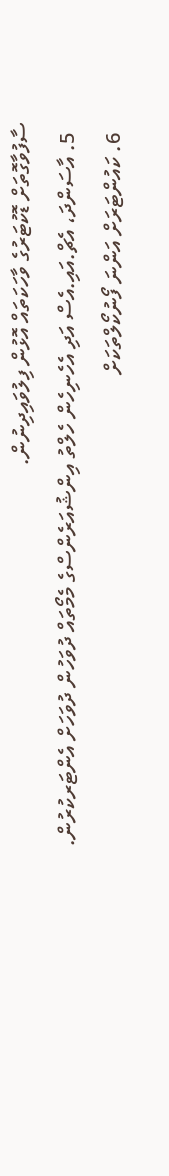ސާފުވާގޮތަށް ޑޮކުޓަރުގެ ވާހަކަތައް އޮޅުން ފިލުވައިދިނުން.
  5. އާސަންދަ، އެޗް.އައި.އެސް އަދި އެހެނިހެން ހެލްތު އިންޝުއަރެންސްގެ މެމޯތައް ދުވަހުން ދުވަހަށް އެންޓަރކުރުން.
  6. ކައުންޓަރަށް އަންނަ ފޯނުކޯލްތަކަށް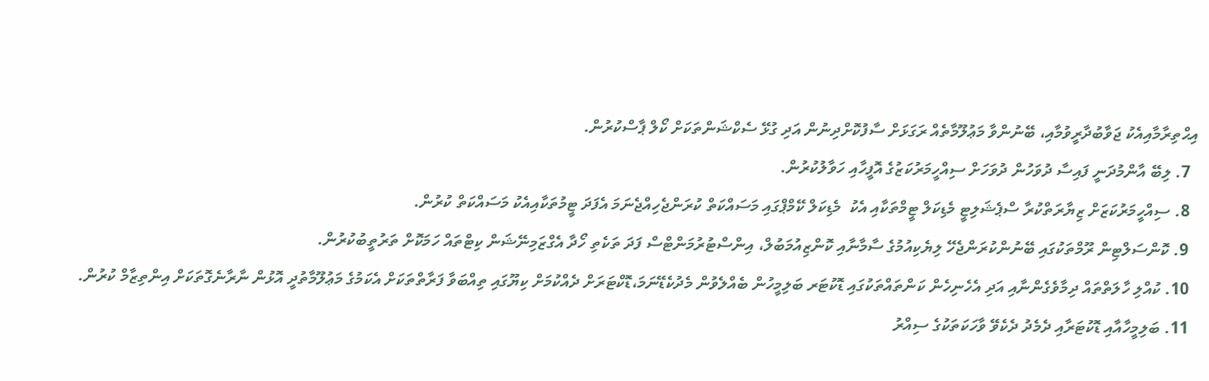އިޙްތިރާމާއިއެކު ޖަވާބުދާރީވުމާއި، ބޭނުންވާ މަޢުލޫމާތެއް ރަގަޅަށް ސާފުކޮށްދިނުން އަދި ގުޅޭ ސެކްޝަންތަކަށް ކޯލް ޕާސްކުރުން.
  7. ލިބޭ އާންމުދަނީ ފައިސާ ދުވަހުން ދުވަހަށް ސިއްހީމަރުކަޒުގެ އޮފީހާއި ހަވާލުކުރުން.
  8. ސިއްހީމަރުކަޒަށް ޒިޔާރަތްކުރާ ސްޕެޝަލިޓީ މެޑިކަލް ޓީމްތަކާއި އެކު  މެޑިކަލް ކޭމްޕްގައި މަސައްކަތް ކުރަންޖެހިއްޖެނަމަ އެފަދަ ޓީމުތަކާއިއެކު މަސައްކަތް ކުރުން.
  9. ކޮންސަލްޓިން ރޫމްތަކުގައި ބޭނުންކުރަންޖެހޭ ލިޔެކިއުމުގެ ސާމާނާއި ކޮންޒިއުމަބުލް، އިންސްޓުރުމަންޓްސް ފަދަ ތަކެތި ހޯދާ އެގްޒަމިނޭޝަން ކިޓްތައް ހަމަކޮށް ތަރުތީބުކުރުން.
  10. ކުއްލި ހާލަތްތައް ދިމާވެގެންނާއި އަދި އެހެނިހެން ކަންތައްތަކުގައި ޑޮކުޓަރ ބަލިމީހުން ބެއްލެވުން މެދުކެޑޭނަމަ،ޑޮކްޓަރަށް ދެއްކުމަށް ކިޔޫގައި ތިއްބަވާ ފަރާތްތަކަށް އެކަމުގެ މަޢުލޫމާތުދީ އޮޅުން ނާރާނެގޮތަކަށް އިންތިޒާމް ކުރުން.
  11. ބަލިމީހާއާއި ޑޮކުޓަރާއި ދެމެދު ދެކެވޭ ވާހަކަތަކުގެ ސިއްރު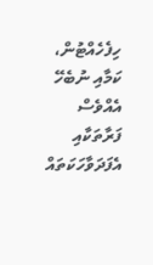ހިފެހެއްޓުން، ކަމާއި ނުބެހޭ އެއްވެސް ފަރާތަކާއި އެފަދަވާހަކަތައް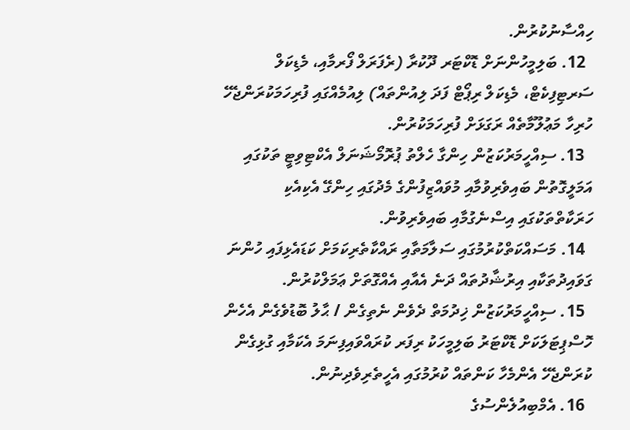ހިއްސާނުކުރުން.
  12. ބަލިމީހުންނަށް ޑޮކްޓަރ ދޫކުރާ (ރެފަރަލް ފޯރމާއި، މެޑިކަލް ސަރޓިފިކެޓް، މެޑިކަލް ރިޕޯޓް ފަދަ ލިއުންތައް) ލިއުމެއްގައި ފުރިހަމަކުރަންޖެހޭ ހުރިހާ މަޢުލޫމާތެއް ރަގަޅަށް ފުރިހަމަކުރުން.
  13. ސިއްހީމަރުކަޒުން ހިންގާ ހެލްތު ޕުރޮމޯޝަނަލް އެކްޓިވިޓީ ތަކުގައި އަމަލީގޮތުން ބައިވެރިވުމާއި މުވައްޒިފުންގެ މެދުގައި ހިންގޭ އެކިއެކި ހަރަކާތްތަކުގައި އިސްނެގުމާއި ބައިވެރިވުން.
  14. މަސައްކަތްކުރުމުގައި ސަލާމަތާއި ރައްކާތެރިކަމަށް ކަޑައެޅިފައި ހުންނަ ގަވައިދުތަކާއި އިރުޝާދުތައް ދަނެ އެއާއި އެއްގޮތަށް ޢަމަލްކުރުން.
  15. ސިއްހީމަރުކަޒުން ޚިދުމަތް ދެވެން ނެތިގެން / ޙާލު ބޮޑުވެގެން އެހެން ހޮސްޕިޓަލަކަށް ޑޮކްޓަރު ބަލިމީހަކު ރިފަރ ކުރައްވައިފިނަމަ އެކަމާއި ގުޅިގެން ކުރަންޖެހޭ އެންމެހާ ކަންތައް ކުރުމުގައި އެހީތެރިވެދިނުން.
  16. އެމްބިއުލެންސުގެ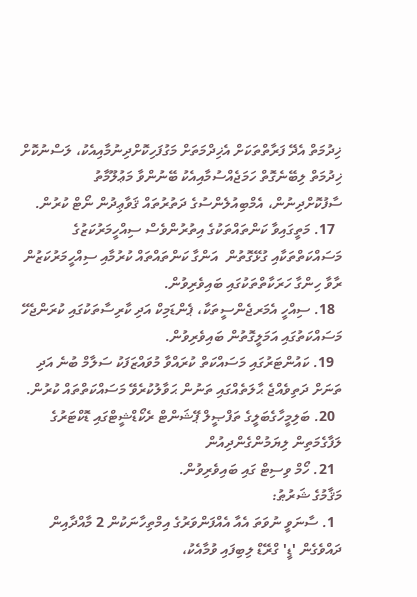ޚިދުމަތް އެދޭ ފަރާތްތަކަށް އެޚިދްމަތަށް މަގުފަހިކޮށްދިނުމާއިއެކު، ލަސްނުކޮށް ޚިދުމަތް ލިބޭނެގޮތް ހަމަޖެއްސުމާއިއެކު ބޭނުންވާ މަޢުލޫމާތު ސާފުކޮށްދިނުން، އެމްބިއުލެންސުގެ ދަތުރުތައް ޤަވާޢިދުން ނޯޓް ކުރުން.
  17. މަތީގައިވާ ކަންތައްތަކުގެ އިތުރުންވެސް ސިއްހީމަރުކަޒުގެ މަސައްކަތްތަކާއި ގުޅޭގޮތުން  އަންގާ ކަންތައްތައް ކުރުމާއި ސިއްހީމަރުކަޒުން ރާވާ ހިންގާ ހަރަކާތްތަކުގައި ބައިވެރިވުން.
  18. ސިއްހީ އެމަރޖެންސީތަކާ، ޕެންޑަމިކް އަދި ކާރިސާތަކުގައި ކުރަންޖެހޭ މަސައްކަތުގައި އަމަލީގޮތުން ބައިވެރިވުން.
  19. ކައުންޓަރުގައި މަސައްކަތް ކުރައްވާ މުވައްޒަފަކު ސަލާމް ބުނެ އަދި ތަނަށް ދަތިވެއްޖެ ޙާލަތެއްގައި ތަނުން ޙަވާލުކުރެވޭ މަސައްކަތްތައް ކުރުން.
  20. ބަލިމީހާގެބަލީގެ ތަފްޞީލް ޕޭޝަންޓް ރެކޯޑްޝީޓްގައި ޑޮކްޓަރުގެ ލަފާގެމަތިން ލިޔަމުންގެންދިއުން
  21. ހޯމް ވިސިޓް ގައި ބައިވެރިވުން.
މަޤާމުގެ ޝަރުޠު:
  1. ސާނަވީ ނުވަތަ އެއާ އެއްފަންވަރުގެ އިމްތިހާނަކުން 2 މާއްދާއިން ދައްވެގެން 'ޑީ' ގްރޭޑް ލިބިފައި ވުމާއެކު،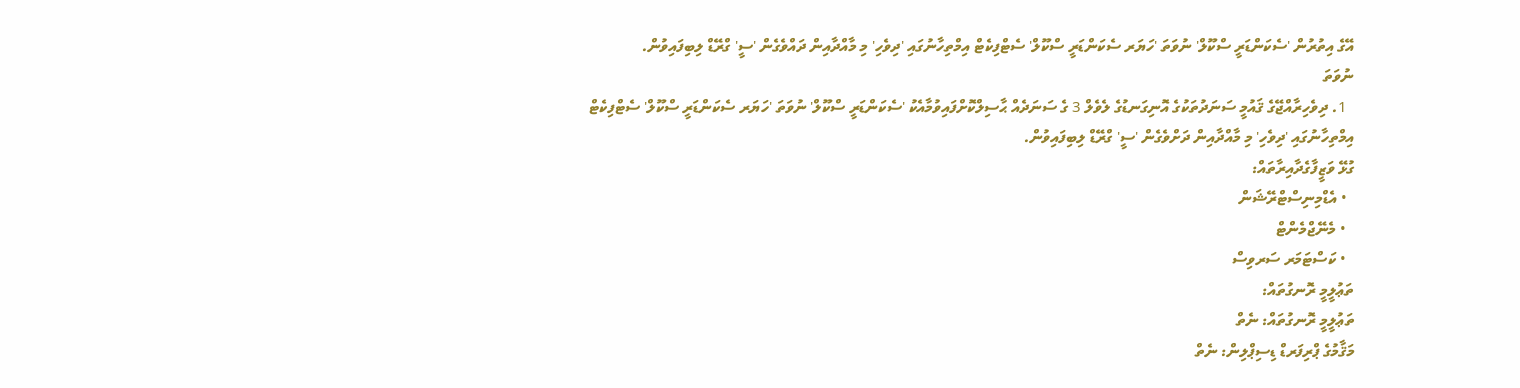އޭގެ އިތުރުން 'ސެކަންޑަރީ ސްކޫލް' ނުވަތަ 'ހަޔަރ ސެކަންޑަރީ ސްކޫލް' ސެޓްފިކެޓް އިމްތިހާނުގައި 'ދިވެހި' މި މާއްދާއިން ދައްވެގެން 'ސީ' ގްރޭޑް ލިބިފައިވުން.
ނުވަތަ
  1. ދިވެހިރާއްޖޭގެ ޤައުމީ ސަނަދުތަކުގެ އޮނިގަނޑުގެ ލެވެލް 3 ގެ ސަނަދެއް ޙާސިލްކޮށްފައިވުމާއެކު 'ސެކަންޑަރީ ސްކޫލް' ނުވަތަ 'ހަޔަރ ސެކަންޑަރީ ސްކޫލް' ސެޓްފިކެޓް އިމްތިހާނުގައި 'ދިވެހި' މި މާއްދާއިން ދަށްވެގެން 'ސީ' ގްރޭޑް ލިބިފައިވުން.
ގުޅޭ ވަޒީފާގެދާއިރާތައް:
  • އެޑްމިނިސްޓްރޭޝަން
  • މެނޭޖްމެންޓް
  • ކަސްޓަމަރ ސަރވިސް
ތަޢުލީމީ ރޮނގުތައް:
ތަޢުލީމީ ރޮނގުތައް: ނެތް
މަޤާމުގެ ޕްރިފަރޑް ޑިސިޕްލިން: ނެތް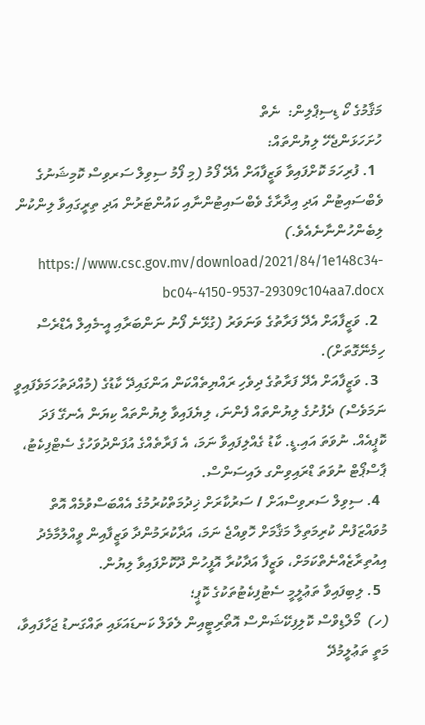މަޤާމުގެ ކޯ ޑިސިޕްލިން:  ނެތް
ހުށަހަޅަންޖެހޭ ލިޔުންތައް:
  1. ފުރިހަމަ ކޮށްފައިވާ ވަޒީފާއަށް އެދޭ ފޯމު (މި ފޯމު ސިވިލް ސަރވިސް ކޮމިޝަނުގެ ވެބްސައިޓުން އަދި އިދާރާގެ ވެބްސައިޓުންނާއި ކައުންޓަރުން އަދި ތިރީގައިވާ ލިންކުން ލިބެންހުންނާނެއެވެ.)  https://www.csc.gov.mv/download/2021/84/1e148c34-bc04-4150-9537-29309c104aa7.docx
  2. ވަޒީފާއަށް އެދޭ ފަރާތުގެ ވަނަވަރު (ގުޅޭނެ ފޯނު ނަންބަރާއި އީ-މެއިލް އެޑްރެސް ހިމެނޭގޮތަށް).
  3. ވަޒީފާއަށް އެދޭ ފަރާތުގެ ދިވެހި ރައްޔިތެއްކަން އަންގައިދޭ ކާޑުގެ (މުއްދަތުހަމަވެފައިވީ ނަމަވެސް) ދެފުށުގެ ލިޔުންތައް ފެންނަ، ލިޔެފައިވާ ލިޔުންތައް ކިޔަން އެނގޭ ފަދަ ކޮޕީއެއް. ނުވަތަ އައި.ޑީ. ކާޑު ގެއްލިފައިވާ ނަމަ، އެ ފަރާތެއްގެ އުފަންދުވަހުގެ ސެޓްފިކެޓު، ޕާސްޕޯޓް ނުވަތަ ޑްރައިވިންގ ލައިސަންސް.
  4. ސިވިލް ސަރވިސްއަށް / ސަރުކާރަށް ޚިދުމަތްކުރުމުގެ އެއްބަސްވުމެއް އޮތް މުވައްޒަފުން ކުރިމަތިލާ މަޤާމަށް ހޮވިއްޖެ ނަމަ، އަދާކުރަމުންދާ ވަޒީފާއިން ވީއްލުމާމެދު އިއުތިރާޒެއްނެތްކަމަށް، ވަޒީފާ އަދާކުރާ އޮފީހުން ދޫކޮށްފައިވާ ލިޔުން.
  5. ލިބިފައިވާ ތަޢުލީމީ ސެޓުފިކެޓުތަކުގެ ކޮޕީ؛
(ހ)  މޯލްޑިވްސް ކޮލިފިކޭޝަންސް އޮތޯރިޓީއިން ލެވަލް ކަނޑައަޅައި ތައްގަނޑު ޖަހާފައިވާ، މަތީ ތަޢުލީމުދޭ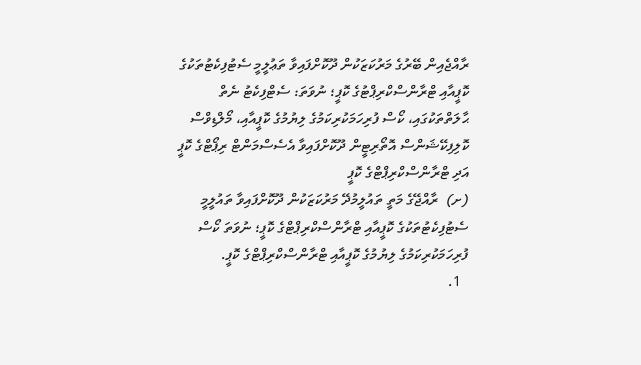ރާއްޖެއިން ބޭރުގެ މަރުކަޒަކުން ދޫކޮށްފައިވާ ތަޢުލީމީ ސެޓުފިކެޓުތަކުގެ ކޮޕީއާއި ޓްރާންސްކްރިޕްޓުގެ ކޮޕީ؛ ނުވަތަ: ސެޓްފިކެޓު ނެތް ޙާލަތްތަކުގައި، ކޯސް ފުރިހަމަކުރިކަމުގެ ލިޔުމުގެ ކޮޕީއާއި، މޯލްޑިވްސް ކޮލިފިކޭޝަންސް އޮތޯރިޓީން ދޫކޮށްފައިވާ އެސެސްމަންޓް ރިޕޯޓްގެ ކޮޕީ އަދި ޓްރާންސްކްރިޕްޓްގެ ކޮޕީ
(ށ)  ރާއްޖޭގެ މަތީ ތައުލީމުދޭ މަރުކަޒަކުން ދޫކޮށްފައިވާ ތައުލީމީ ސެޓުފިކެޓުތަކުގެ ކޮޕީއާއި ޓްރާންސްކްރިޕްޓްގެ ކޮޕީ؛ ނުވަތަ ކޯސް ފުރިހަމަކުރިކަމުގެ ލިޔުމުގެ ކޮޕީއާއި ޓްރާންސްކްރިޕްޓްގެ ކޮޕީ.
  1.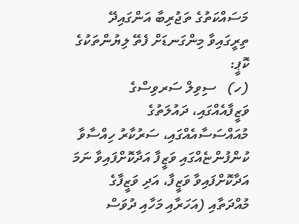މަސައްކަތުގެ ތަޖުރިބާ އަންގައިދޭ ތިރީގައިވާ މިންގަނޑަށް ފެތޭ ލިޔުންތަކުގެ ކޮޕީ:
(ހ)   ސިވިލް ސަރވިސްގެ ވަޒީފާއެއްގައި، ދައުލަތުގެ މުއައްސަސާއެއްގައި، ސަރުކާރު ހިއްސާވާ ކުންފުންޏެއްގައި ވަޒީފާ އަދާކޮށްފައިވާ ނަމަ އަދާކޮށްފައިވާ ވަޒީފާ، އަދި ވަޒީފާގެ މުއްދަތާއި (އަހަރާއި މަހާއި ދުވަސް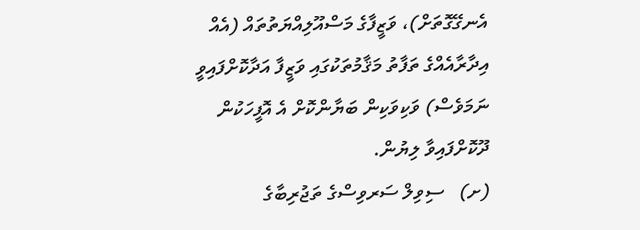އެނގޭގޮތަށް)، ވަޒީފާގެ މަސްއޫލިއްޔަތުތައް (އެއް އިދާރާއެއްގެ ތަފާތު މަޤާމުތަކުގައި ވަޒީފާ އަދާކޮށްފައިވީ ނަމަވެސް) ވަކިވަކިން ބަޔާންކޮށް އެ އޮފީހަކުން ދޫކޮށްފައިވާ ލިޔުން.
(ށ)   ސިވިލް ސަރވިސްގެ ތަޖުރިބާގެ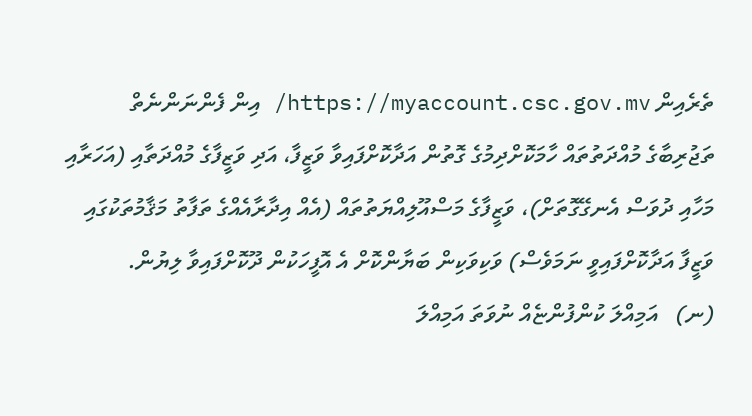ތެރެއިން https://myaccount.csc.gov.mv/ އިން ފެންނަންނެތް ތަޖުރިބާގެ މުއްދަތުތައް ހާމަކޮށްދިމުގެ ގޮތުން އަދާކޮށްފައިވާ ވަޒީފާ، އަދި ވަޒީފާގެ މުއްދަތާއި (އަހަރާއި މަހާއި ދުވަސް އެނގޭގޮތަށް)، ވަޒީފާގެ މަސްއޫލިއްޔަތުތައް (އެއް އިދާރާއެއްގެ ތަފާތު މަޤާމުތަކުގައި ވަޒީފާ އަދާކޮށްފައިވީ ނަމަވެސް) ވަކިވަކިން ބަޔާންކޮށް އެ އޮފީހަކުން ދޫކޮށްފައިވާ ލިޔުން.
(ނ)   އަމިއްލަ ކުންފުންޏެއް ނުވަތަ އަމިއްލަ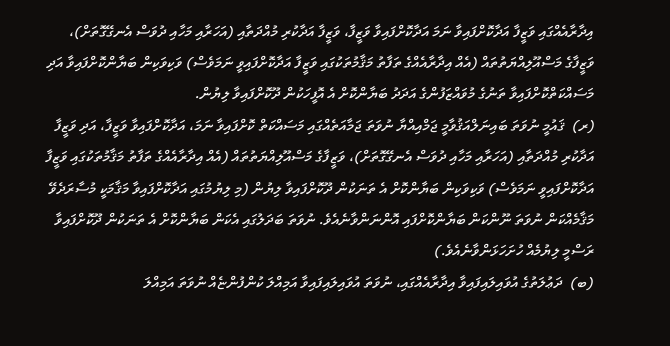އިދާރާއެއްގައި ވަޒީފާ އަދާކޮށްފައިވާ ނަމަ އަދާކޮށްފައިވާ ވަޒީފާ، ވަޒީފާ އަދާކުރި މުއްދަތާއި (އަހަރާއި މަހާއި ދުވަސް އެނގޭގޮތަށް)، ވަޒީފާގެ މަސްއޫލިއްޔަތުތައް (އެއް އިދާރާއެއްގެ ތަފާތު މަޤާމުތަކުގައި ވަޒީފާ އަދާކޮށްފައިވީ ނަމަވެސް) ވަކިވަކިން ބަޔާންކޮށްފައިވާ އަދި މަސައްކަތްކޮށްފައިވާ ތަނުގެ މުވައްޒަފުންގެ އަދަދު ބަޔާންކޮށް އެ އޮފީހަކުން ދޫކޮށްފައިވާ ލިޔުން.
(ރ)  ޤައުމީ ނުވަތަ ބައިނަލްއަޤުވާމީ ޖަމްއިއްޔާ ނުވަތަ ޖަމާއަތެއްގައި މަސައްކަތް ކޮށްފައިވާ ނަމަ، އަދާކޮށްފައިވާ ވަޒީފާ، އަދި ވަޒީފާ އަދާކުރި މުއްދަތާއި (އަހަރާއި މަހާއި ދުވަސް އެނގޭގޮތަށް)، ވަޒީފާގެ މަސްއޫލިއްޔަތުތައް (އެއް އިދާރާއެއްގެ ތަފާތު މަޤާމުތަކުގައި ވަޒީފާ އަދާކޮށްފައިވީ ނަމަވެސް) ވަކިވަކިން ބަޔާންކޮށް އެ ތަނަކުން ދޫކޮށްފައިވާ ލިޔުން (މި ލިޔުމުގައި އަދާކޮށްފައިވާ މަޤާމަކީ މުސާރަދެވޭ މަޤާމެއްކަން ނުވަތަ ނޫންކަން ބަޔާންކޮށްފައި އޮންނަންވާނެއެވެ. ނުވަތަ ބަދަލުގައި އެކަން ބަޔާންކޮށް އެ ތަނަކުން ދޫކޮށްފައިވާ ރަސްމީ ލިޔުމެއް ހުށަހަޅަންވާނެއެވެ.)
(ބ)  ދަޢުލަތުގެ އުވައިލައިފައިވާ އިދާރާއެއްގައި، ނުވަތަ އުވައިލައިފައިވާ އަމިއްލަ ކުންފުންޏެއް ނުވަތަ އަމިއްލަ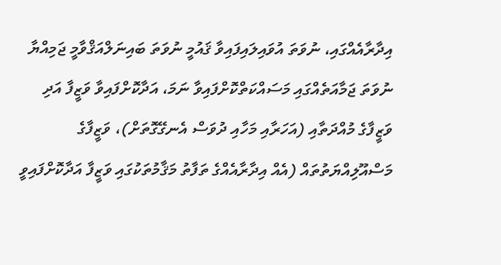އިދާރާއެއްގައި، ނުވަތަ އުވައިލައިފައިވާ ޤައުމީ ނުވަތަ ބައިނަލްއަޤްވާމީ ޖަމިއްޔާ ނުވަތަ ޖަމާއަތެއްގައި މަސައްކަތްކޮށްފައިވާ ނަމަ، އަދާކޮށްފައިވާ ވަޒީފާ އަދި ވަޒީފާގެ މުއްދަތާއި (އަހަރާއި މަހާއި ދުވަސް އެނގޭގޮތަށް)، ވަޒީފާގެ މަސްއޫލިއްޔަތުތައް (އެއް އިދާރާއެއްގެ ތަފާތު މަޤާމުތަކުގައި ވަޒީފާ އަދާކޮށްފައިވީ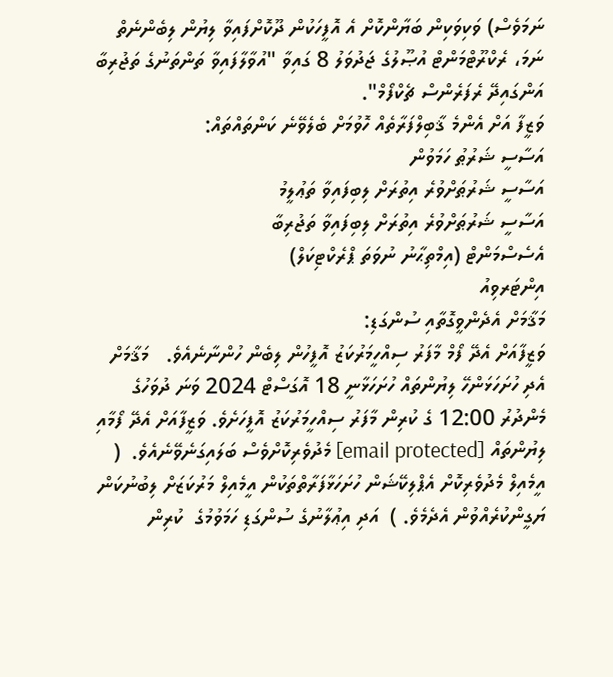ނަމަވެސް) ވަކިވަކިން ބަޔާންކޮށް އެ އޮފީހަކުން ދޫކޮށްފައިވާ ލިޔުން ލިބެންނެތް ނަމަ، ރެކްރޫޓްމަންޓް އުޞޫލުގެ ޖަދުވަލު 8 ގައިވާ "އުވާލާފައިވާ ތަންތަނުގެ ތަޖުރިބާ އަންގައިދޭ ރެފަރެންސް ޗެކްފޯމް".
ވަޒީފާ އަށް އެންމެ ޤާބިލްފަރާތެއް ހޮވުމަށް ބެލެވޭނެ ކަންތައްތައް:
އަސާސީ ޝަރުޠު ހަމަވުން
އަސާސީ ޝަރުޠަށްވުރެ އިތުރަށް ލިބިފައިވާ ތަޢުލީމު
އަސާސީ ޝަރުޠަށްވުރެ އިތުރަށް ލިބިފައިވާ ތަޖުރިބާ
އެސެސްމަންޓް (އިމްތިޙާނު ނުވަތަ ޕްރެކްޓިކަލް)
އިންޓަރވިއު
މަޤާމަށް އެދެންވީގޮތާއި ސުންގަޑި:
ވަޒީފާއަށް އެދޭ ފޯމް މާފަރު ސިއްހީމަރުކަޒު އޮފީހުން ލިބެން ހުންނާނެއެވެ.   މަޤާމަށް އެދި ހުށަހަޅަންހޭ ލިޔުންތައް ހުށަހަޅާނީ 18 އޮގަސްޓް 2024 ވަނަ ދުވަހުގެ މެންދުރު 12:00 ގެ ކުރިން މާފަރު ސިއްހީމަރުކަޒު އޮފީހަށެވެ. ވަޒީފާއަށް އެދޭ ފޯމާއި ލިޔުންތައް [email protected] މެދުވެރިކޮށްވެސް ބަލައިގަނެވޭނެއެވެ.  ( އީމެއިލް މެދުވެރިކޮށް އެޕްލިކޭޝަން ހުށަހަޅާފަރާތްތަކުން އީމެއިލް މަރުކަޒަށް ލިބުނުކަން ޔަގީންކުރެއްވުން އެދެމެވެ. )  އަދި އިޢުލާނުގެ ސުންގަޑި ހަމަވުމުގެ  ކުރިން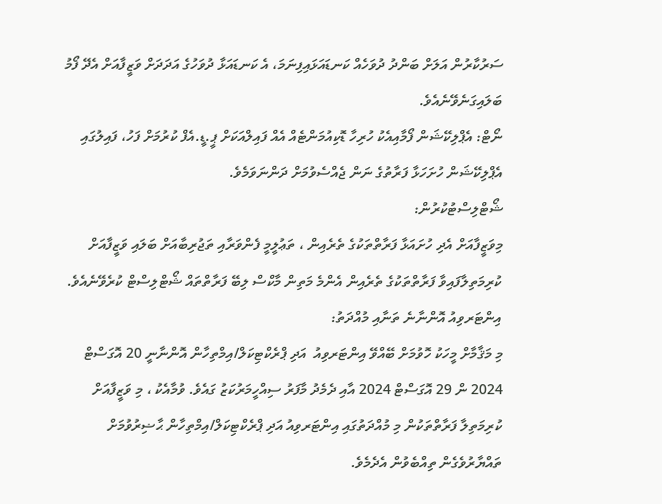ސަރުކާރުން އަލަށް ބަންދު ދުވަހެއް ކަނޑައަޅައިފިނަމަ، އެ ކަނޑައަޅާ ދުވަހުގެ އަދަދަށް ވަޒީފާއަށް އެދޭ ފޯމު ބަލައިގަނެވޭނެއެވެ.
ނޯޓް: އެޕްލިކޭޝަން ފޯމާއިއެކު ހުރިހާ ޑޮކިއުމަންޓެއް އެއް ފައިލްއަކަށް ޕީ.ޑީ.އެފް ކުރުމަށް ފަހު، ފައިލުގައި އެޕްލިކޭޝަން ހުށަހަޅާ ފަރާތުގެ ނަން ޖެއްސެވުމަށް ދަންނަވަމެވެ.
ޝޯޓްލިސްޓުކުރުން:
މިވަޒީފާއަށް އެދި ހުށައަޅާ ފަރާތްތަކުގެ ތެރެއިން ، ތަޢުލީމީ ފެންވަރާއި ތަޖުރިބާއަށް ބަލައި ވަޒީފާއަށް ކުރިމަތިލާފައިވާ ފަރާތްތަކުގެ ތެރެއިން އެންމެ މަތިން މާކްސް ލިބޭ ފަރާތްތައް ޝޯޓްލިސްޓް ކުރެވޭނެއެވެ.
އިންޓަރވިއު އޮންނާނެ ތަނާއި މުއްދަތު:
މި މަޤާމާށް މީހަކު ހޮވުމަށް ބޭއްވޭ އިންޓަރވިއު  އަދި ޕްރެކްޓިކަލް/އިމްތިހާން އޮންނާނީ 20 އޮގަސްޓް 2024 ން 29 އޮގަސްޓް 2024 އާއި ދެމެދު މާފަރު ސިއްހީމަރުކަޒު ގައެވެ. ވުމާއެކު ، މި ވަޒީފާއަށް ކުރިމަތިލާ ފަރާތްތަކުން މި މުއްދަތުގައި އިންޓަރވިއު އަދި ޕްރެކްޓިކަލް/އިމްތިހާން ޙާޟިރުވުމަށް ތައްޔާރުވެގެން ތިއްބެވުން އެދެމެވެ.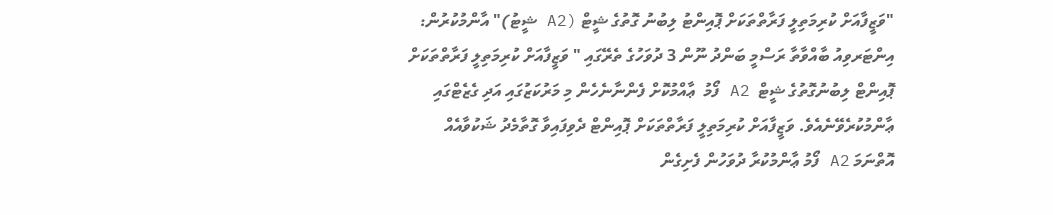"ވަޒީފާއަށް ކުރިމަތިލީ ފަރާތްތަކަށް ޕޮއިންޓު ލިބުނު ގޮތުގެ ޝީޓް (A2 ޝީޓު)" އާންމުކުރުން:
އިންޓަރވިއު ބާއްވާތާ ރަސްމީ ބަންދު ނޫން 3 ދުވަހުގެ ތެރޭގައި " ވަޒީފާއަށް ކުރިމަތިލީ ފަރާތްތަކަށް ޕޮއިންޓް ލިބުނުގޮތުގެ ޝީޓް  A2 ފޯމު  ޢާއްމުކޮށް ފެންނާނެހެން މި މަރުކަޒުގައި އަދި ގެޒެޓްގައި ޢާންމުކުރެވޭނެއެވެ. ވަޒީފާއަށް ކުރިމަތިލީ ފަރާތްތަކަށް ޕޮއިންޓް ދެވިފައިވާ ގޮތާމެދު ޝަކުވާއެއް އޮތްނަމަ A2 ފޯމު ޢާންމުކުރާ ދުވަހުން ފެށިގެން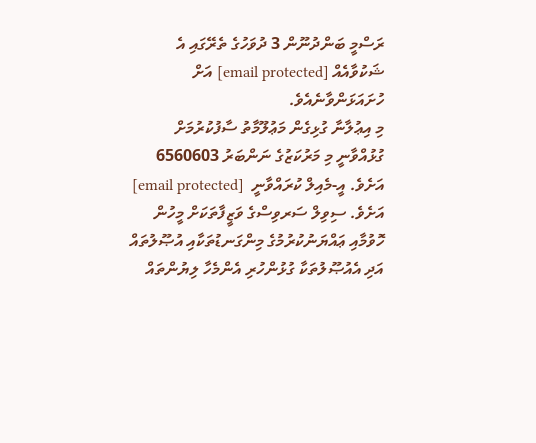ރަސްމީ ބަންދުނޫން 3 ދުވަހުގެ ތެރޭގައި އެ ޝަކުވާއެއް [email protected] އަށް ހުށައަޅަންވާނެއެވެ.
މި އިޢުލާނާ ގުޅިގެން މަޢުލޫމާތު ސާފުކުރުމަށް ގުޅުއްވާނީ މި މަރުކަޒުގެ ނަންބަރު 6560603 އަށެވެ. އީ-މެއިލް ކުރައްވާނީ  [email protected] އަށެވެ. ސިވިލް ސަރވިސްގެ ވަޒީފާތަކަށް މީހުން ހޮވުމާއި ޢައްޔަނުކުރުމުގެ މިންގަނޑުތަކާއި އުޞޫލުތައް އަދި އެއުޞޫލުތަކާ ގުޅުންހުރި އެންމެހާ ލިޔުންތައް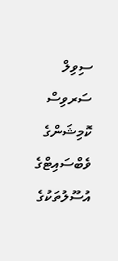ސިވިލް ސަރވިސް ކޮމިޝަންގެ ވެބްސައިޓްގެ އުސޫލުތަކުގެ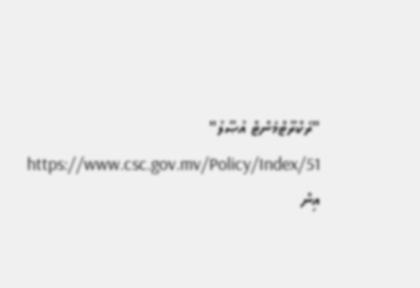"ރެކްރޫޓްމެންޓް އުޞޫލު" https://www.csc.gov.mv/Policy/Index/51 އިން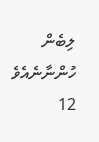ލިބެން ހުންނާނެއެވެ
12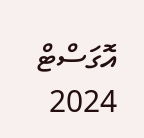އޮގަސްޓް 2024